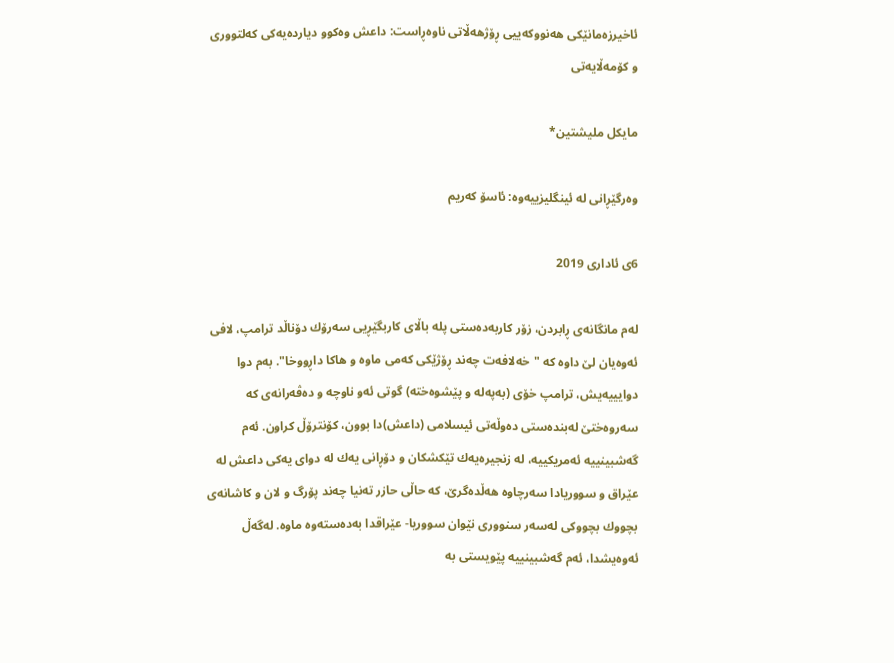ئاخيرزه‌مانێكى هه‌نووكه‌يیى ڕۆژهه‌ڵاتى ناوه‌ڕاست: داعش وه‌كوو ديارده‌يه‌كى كه‌لتوورى و كۆمه‌ڵايه‌تى

مايكل مليشتين*

وەرگێڕانی لە ئینگلیزییەوە: ئاسۆ کەریم

6ى ئادارى 2019

له‌م مانگانه‌ى ڕابردن، زۆر كاربه‌ده‌ستى پله‌ باڵاى‌ كاربگێڕيى سه‌رۆك دۆناڵد ترامپ، لافى ئه‌وه‌يان لێ داوه‌ كه‌ "خه‌لافه‌ت چه‌ند ڕۆژێكى كه‌مى ماوه و هاكا داڕووخا‌". به‌م دوا دواييیه‌یش، ترامپ خۆى (به‌په‌له‌ و پێشوه‌خته‌) گوتى ئه‌و ناوچه‌ و ده‌ڤه‌رانه‌‌ى كه‌ سه‌روه‌ختێ له‌بنده‌ستى ده‌وڵه‌تى ئيسلامى (داعش)دا بوون، كۆنترۆڵ كراون‌. ئه‌م گه‌شبينييه‌ ئه‌مريكييه‌، له‌ زنجيره‌يه‌ك تێكشكان و دۆڕانى يه‌ك له‌ دواى يه‌كى داعش له‌ عێراق و سووريادا سه‌رچاوه‌ هه‌ڵده‌گرێ، كه‌ حاڵى حازر ته‌نيا چه‌ند پۆرگ و لان و كاشانه‌ى بچووك بچووكى له‌سه‌ر سنوورى نێوان سووريا- عێراقدا به‌ده‌سته‌وه‌ ماوه‌. له‌گه‌ڵ ئه‌وه‌یشدا، ئه‌م گه‌شبينييه‌ پێويستى به‌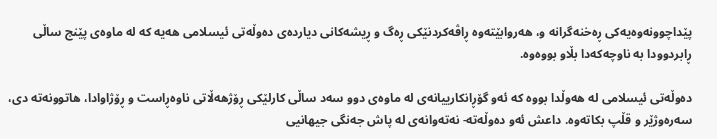پێداچوونه‌وه‌يه‌كى ڕه‌خنه‌گرانه‌ و، هه‌روابێته‌وه‌ ڕاڤه‌كردنێكى ڕه‌گ و ڕيشه‌كانى ديارده‌ى ده‌وڵه‌تى ئيسلامى هه‌يه‌ كه‌ له‌ ماوه‌ى پێنج ساڵى ڕابردوودا به‌ ناوچه‌كه‌دا بڵاو بووه‌وه‌.

ده‌وڵه‌تى ئيسلامى له‌ هه‌وڵدا بووه كه‌‌ ئه‌و گۆڕانكارييانه‌ى‌ له‌ ماوه‌ى دوو سه‌د ساڵى كارلێكى ڕۆژهه‌ڵاتى ناوه‌ڕاست و ڕۆژاوادا، هاتوونه‌ته‌ دى، سه‌ره‌وژێر و قڵپ بكاته‌وه‌. داعش ئه‌و ده‌وڵه‌ته‌- نه‌ته‌وانه‌ى له‌ پاش جه‌نگی جیهانیی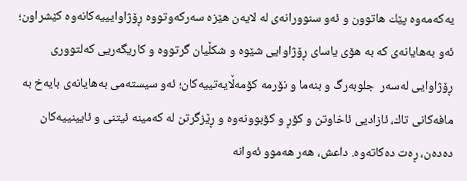یه‌كه‌مه‌وه‌ پێك هاتوون و ئه‌و سنوورانه‌ى له ‌لايه‌ن هێزه‌ سه‌ركه‌وتووه‌ ڕۆژاوايیيه‌كانه‌وه‌ كێشراون؛ ئه‌و به‌هايانه‌ى كه‌ به ‌هۆى یاساى ڕۆژاوايى شێوه‌ و شكڵيان گرتووه‌ و كاريگه‌ريى كه‌لتوورى ڕۆژاوايى له‌سه‌ر  جلوبه‌رگ و بنه‌ما و نۆرمه‌ كۆمه‌ڵايه‌تييه‌كان؛ ئه‌و سيسته‌مى به‌هايانه‌ى بايه‌خ به‌ مافه‌كانى تاك، ئازاديى ئاخاوتن و كۆڕ و كۆبوونه‌وه‌ و ڕێزگرتن له‌ كه‌مينه‌ ئيتنى و ئايينييه‌كان ده‌ده‌ن، ڕه‌ت ده‌كاته‌وه‌. داعش، هه‌ر هه‌موو ئه‌وانه‌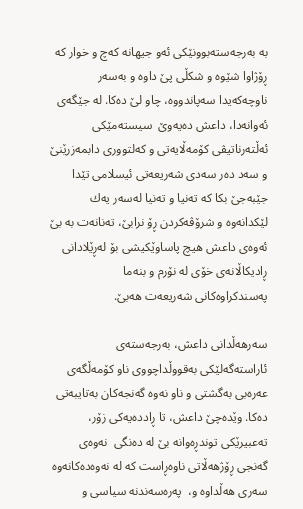به‌ به‌رجه‌سته‌بوونێكى ئه‌و جيهانه‌ كه‌چ و خوار كه‌ ڕۆژاوا شێوه‌ و شكڵى پێ داوه‌ و به‌سه‌ر ناوچه‌كه‌يدا سه‌پاندووه‌، چاو لێ ده‌كا. له‌ جێگه‌ى ئه‌وانه‌دا، داعش ده‌يه‌وێ ‌ سيسته‌مێكى ئه‌ڵته‌رناتيڤى كۆمه‌ڵايه‌تى و كه‌لتوورى دابمه‌زرێنێ و سه‌د ده‌ر سه‌دى شه‌ريعه‌تى ئيسلامى تێدا جێبه‌جێ بكا كه‌ ته‌نيا و ته‌نيا له‌سه‌ر يه‌ك لێكدانه‌وه‌ و شرۆڤه‌كردن ڕۆ نرابێ، ته‌نانه‌ت به بێ ئه‌وه‌ى داعش هيچ پاساوێكيشى بۆ له‌ڕێلادانى ڕاديكاڵانه‌ى خۆى له‌ نۆرم و بنه‌ما په‌سندكراوه‌كانى شه‌ريعه‌ت هه‌بێ.

سه‌رهه‌ڵدانى داعش، به‌رجه‌سته‌ى ئاراسته‌گه‌لێكى به‌قووڵداچووى ناو كۆمه‌ڵگه‌ى عه‌ره‌بى به‌گشتى و ناو نه‌وه‌ گه‌نجه‌كان به‌تايبه‌تى ده‌كا. وێده‌چێ داعش، تا ڕادده‌يه‌كى زۆر، ته‌عبيرێكى توندڕه‌وانه‌ بێ له‌ ده‌نگى ‌ نه‌وه‌ى گه‌نجى ڕۆژهه‌ڵاتى ناوه‌ڕاست كه‌ له‌ نه‌وه‌ده‌كانه‌وه‌ سه‌رى هه‌ڵداوه‌ و،  په‌ره‌سه‌ندنه‌ سياسى و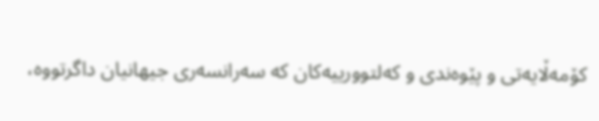كۆمه‌ڵايه‌تى و پێوه‌ندى و كه‌لتوورييه‌كان كه‌ سه‌رانسه‌رى جيهانيان داگرتووه،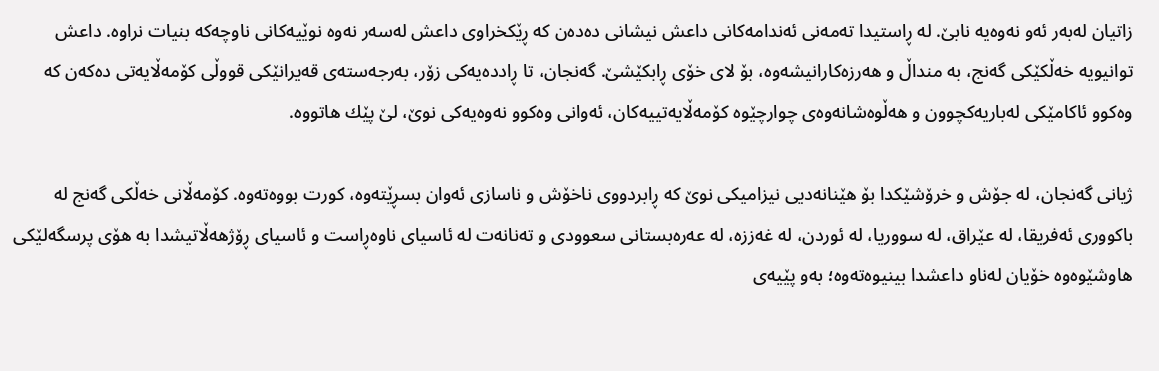زاتيان له‌به‌ر ئه‌و نه‌وه‌يه‌ نابێ‌. له‌ ڕاستيدا ته‌مه‌نى ئه‌ندامه‌كانى داعش نيشانى ده‌ده‌ن كه‌ ڕێكخراوى داعش له‌سه‌ر نه‌وه‌ نوێيه‌كانى ناوچه‌كه‌ بنيات نراوه‌. داعش توانيويه‌ خه‌ڵكێكى گه‌نج، به‌ منداڵ و هه‌رزه‌كارانيشه‌وه، بۆ لاى خۆى ڕابكێشێ‌‌. گه‌نجان، تا ڕادده‌يه‌كى زۆر، به‌رجه‌سته‌ى قه‌يرانێكى قووڵى كۆمه‌ڵايه‌تى ده‌كه‌ن كه‌ وه‌كوو ئاكامێكى له‌باريه‌كچوون و هه‌ڵوه‌شانه‌وه‌ى چوارچێوه‌ كۆمه‌ڵايه‌تييه‌كان، ئه‌وانى وه‌كوو نه‌وه‌يه‌كى نوێ، لێ پێك هاتووه‌.

ژيانى گه‌نجان، له‌ جۆش و خرۆشێكدا بۆ هێنانه‌دیى نيزاميكى نوێ كه‌ ڕابردووى ناخۆش و ناسازى ئه‌وان بسڕێته‌وه‌، كورت بووه‌ته‌وه‌‌. كۆمه‌ڵانى خه‌ڵكى گه‌نج له‌ باكوورى ئه‌فريقا، له‌ عێراق، له‌ سووريا، له‌ ئورد‌ن، له‌ غه‌ززه‌، له‌ عه‌ره‌بستانى سعوودى و ته‌نانه‌ت له‌ ئاسياى ناوه‌ڕاست و ئاسياى ڕۆژهه‌ڵاتيشدا به ‌هۆى پرسگه‌لێكى هاوشێوه‌وه‌ خۆيان له‌ناو داعشدا بينيوه‌ته‌وه‌؛ به‌و پێيه‌ى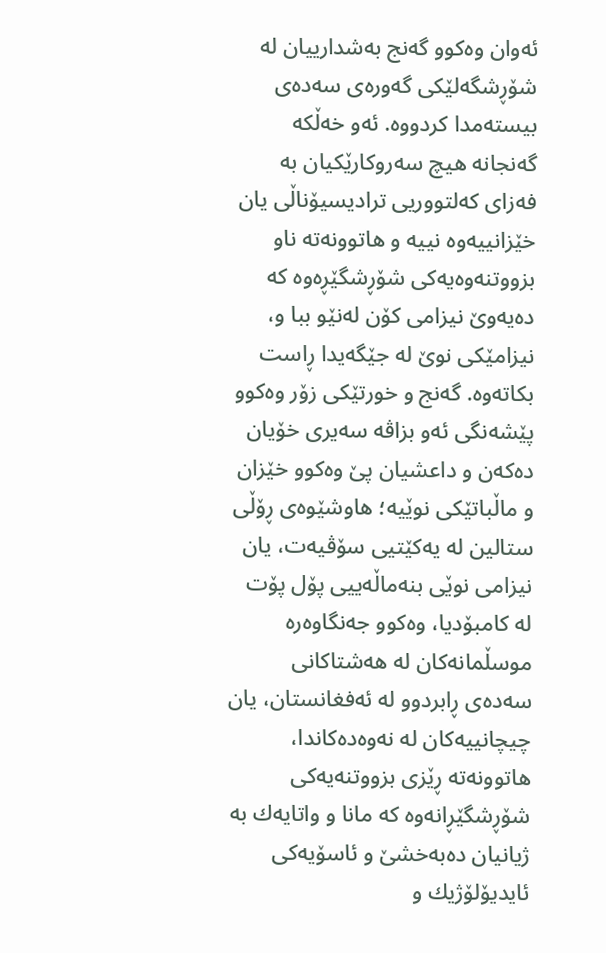ئه‌وان وه‌كوو گه‌نج به‌شدارييان له‌ شۆڕشگه‌لێكى گه‌وره‌ى سه‌ده‌ى بيسته‌مدا كردووه‌. ئه‌و خه‌ڵكه‌ گه‌نجانه‌ هيچ سه‌روكارێكيان به‌ فه‌زاى كه‌لتووريی ترادیسیۆناڵى يان خێزانييه‌وه‌‌ نييه ‌و هاتوو‌نه‌ته‌ ناو بزووتنه‌وه‌يه‌كى شۆڕشگێڕه‌وه‌ كه‌ ده‌يه‌وێ نيزامى كۆن له‌نێو ببا و، نيزامێكى نوێ له‌ جێگه‌يدا ڕاست بكاته‌وه‌. گه‌نج و خورتێكى زۆر وه‌كوو پێشه‌نگى ئه‌و بزاڤه‌ سه‌يرى خۆيان ده‌كه‌ن و داعشيان پێ وه‌كوو خێزان و ماڵباتێكى نوێيه‌‌؛ هاوشێوه‌ى ڕۆڵى ستالين له‌ يه‌كێتيى سۆڤيه‌ت، يان نيزامى نوێى بنه‌ماڵه‌يیى پۆل پۆت له‌ كامبۆديا، وه‌كوو جه‌نگاوه‌ره‌ موسڵمانه‌كان له‌ هه‌شتاكانى سه‌ده‌ى ڕابردوو له‌ ئه‌فغانستان، يان چيچانييه‌كان له‌ نه‌وه‌ده‌‌كاندا،‌ هاتوونه‌ته‌ ڕێزى بزووتنه‌يه‌كى شۆڕشگێڕانه‌وه‌ كه‌ مانا و واتايه‌ك به‌ ژيانيان ده‌به‌خشێ و ئاسۆيه‌كى ئايديۆلۆژيك و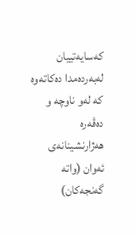كه‌سايه‌تييان له‌به‌رده‌مدا ده‌كاته‌وه‌ كه‌ له‌و ناوچه‌ و ده‌ڤه‌ره‌ هه‌ژارنشينانه‌ى ئه‌وان (واته‌ گه‌نجه‌كان)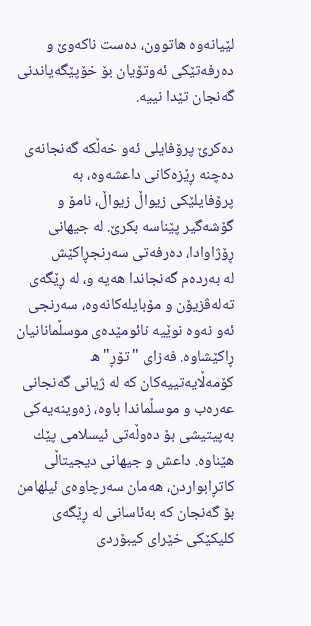لێيانه‌وه‌ هاتوون، ده‌ست ناكه‌وێ و ده‌رفه‌تێكى ئه‌وتۆيان بۆ خۆپێگه‌ياندنى گه‌نجان تێدا نييه‌.

ده‌كرێ پرۆفايلى ئه‌و خه‌ڵكه‌ گه‌نجانه‌‌ى ده‌چنه‌ ڕێزه‌كانى داعشه‌وه‌، به‌ پرۆفايلێكى زيواڵ زيواڵ، نامۆ و گۆشه‌گير پێناسه‌ بكرێ. له‌ جيهانى ڕۆژاوادا، ده‌رفه‌تى سه‌رنجڕاكێش له ‌به‌رده‌م گه‌نجاندا هه‌يه‌ و، له‌ ڕێگه‌ى ته‌له‌ڤزيۆن و مۆبايله‌كانه‌وه‌، سه‌رنجى ئه‌و نه‌وه‌ نوێيه‌ نائومێده‌ى موسڵمانانيان ڕاكێشاوه‌. فه‌زاى "تۆڕ"ه‌ كۆمه‌ڵايه‌تييه‌كان كه‌ له‌ ژيانى گه‌نجانى عه‌ره‌ب و موسڵماندا باوه‌، زه‌وينه‌يه‌كى به‌پيتيشى‌ بۆ ده‌وڵه‌تى ئيسلامى پێك هێناوه‌. داعش و جيهانى ديجيتاڵى كاتڕابواردن، هه‌مان سه‌رچاوه‌ى ئيلهامن بۆ گه‌نجان ‌كه‌ به‌ئاسانى له ڕێگه‌ى كليكێكى خێراى كيبۆردى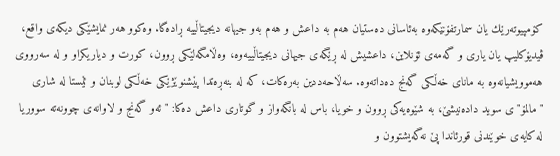كۆمپيوته‌رێك يان سمارتفۆنێكه‌وه‌ به‌ئاسانى ده‌ستيان هه‌م به‌ داعش و هه‌م به‌و جيهانه‌ ديجيتاڵييه‌ ڕاده‌گا. وه‌كوو هه‌ر نمايشێكى ديكه‌ى واقع، ڤيديۆكليپ يان يارى و گه‌مه‌ى ئۆنلاين، داعشيش له ڕێگه‌ى جيهانى ديجيتاڵييه‌وه‌، وه‌ڵامگه‌لێكى ڕوون، كورت و دياريكراو و له ‌سه‌رووى هه‌موویشيانه‌وه‌ به‌ ماناى خه‌ڵكى گه‌نج ده‌داته‌وه‌. سه‌ڵاحه‌ددين به‌ره‌كات، كه‌ له‌ بنه‌ڕه‌تدا پێشنوێژێكى خه‌ڵكى لوبنان و ئێستا‌ له‌ شارى "مالمۆ"ى سوید داده‌نيشێ، به‌ شێوه‌يه‌كى ڕوون و خويا، باس له‌ بانگه‌واز و گوتارى داعش ده‌كا: "ئه‌و گه‌نج و لاوانه‌ى چوونه‌ته‌ سووريا له ‌كايه‌ى خوێندنى قورئاندا پێ نه‌گه‌يشتوون و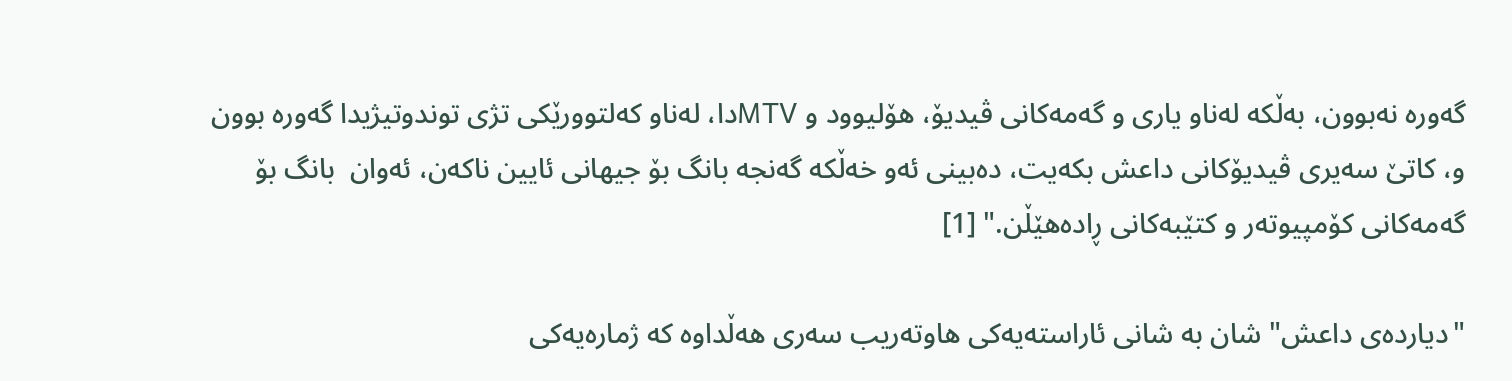گه‌وره‌ نه‌بوون، به‌ڵكه‌ له‌ناو يارى و گه‌مه‌كانى ڤيديۆ، هۆليوود و MTVدا، له‌ناو كه‌لتوورێكى تژى توندوتيژيدا گه‌وره‌ بوون‌ و، كاتێ سه‌يرى ڤيديۆ‌كانى داعش بكه‌يت، ده‌بينى ئه‌و خه‌ڵكه‌ گه‌نجه‌ بانگ بۆ جيهانى ئايين ناكه‌ن، ئه‌وان  بانگ بۆ گه‌مه‌كانى كۆمپيوته‌ر و كتێبه‌كانى ڕاده‌هێڵن." [1]

"ديارده‌ى داعش" شان به ‌شانى ئاراسته‌يه‌كى هاوته‌ريب سه‌ری هه‌ڵداوه‌ كه‌ ژماره‌يه‌كى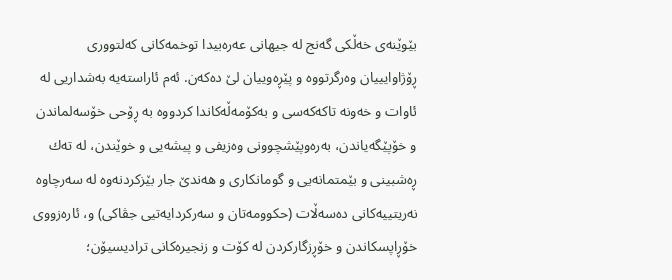بێوێنه‌ى خه‌ڵكى گه‌نج له‌ جيهانى عه‌ره‌بيدا توخمه‌كانى كه‌لتوورى ڕۆژاواييیان وه‌رگرتووه و پێڕه‌وييان لێ ده‌كه‌ن‌. ئه‌م ئاراسته‌يه‌ به‌شداريى له‌ ئاوات و خه‌ونه‌ تاكه‌كه‌سى و به‌كۆمه‌ڵه‌كاندا كردووه‌ به‌ ڕۆحى خۆسه‌لماندن و خۆپێگه‌ياندن، به‌ره‌وپێشچوونى وه‌زيفى و پيشه‌يى و خوێندن، له ‌ته‌ك ڕه‌شبينى و بێمتمانه‌يى و گومانكارى و هه‌ندێ جار بێزكردنه‌وه‌ له‌ سه‌رچاوه‌ نه‌ريتييه‌كانى ده‌سه‌ڵات (حكوومه‌تان و سه‌ركردايه‌تيى جڤاكى) و، ئاره‌زووى خۆڕاپسكاندن و خۆڕزگاركردن له‌ كۆت و زنجيره‌كانى تراديسيۆن؛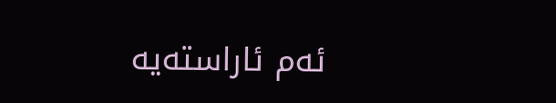ئه‌م ئاراسته‌يه‌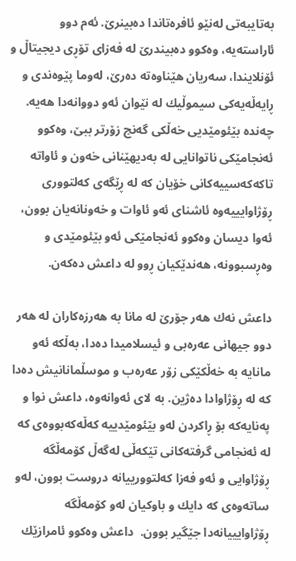به‌تايبه‌تى له‌نێو ئافره‌تاندا ده‌بينرێ. ئه‌م دوو ئاراسته‌يه‌، وه‌كوو ده‌بيندرێ له‌ فه‌زاى تۆڕى ديجيتاڵ و ئۆنلايندا، سه‌ريان هێناوه‌ته‌ ده‌رێ، له‌وما پێوه‌ندى و ڕايه‌ڵه‌يه‌كى سيموڵيك له‌ نێوان ئه‌و دووانه‌دا هه‌يه‌. چه‌نده‌ بێئومێديى خه‌ڵكى گه‌نج زۆرتر ببێ، وه‌كوو ئه‌نجامێكى ناتوانايى له‌ به‌ديهێنانى خه‌ون و ئاواته‌ تاكه‌كه‌سييه‌كانى خۆيان كه‌ له‌ ڕێگه‌ى كه‌لتوورى ڕۆژاواييیه‌وه‌ ئاشناى ئه‌و ئاوات و خه‌ونانه‌يان بوون، ئه‌وا ديسان وه‌كوو‌ ئه‌نجامێكى ئه‌و بێئومێدى و وه‌ڕسبوونه‌، هه‌ندێكيان ڕوو له‌ داعش ده‌كه‌ن.

داعش نه‌ك هه‌ر جۆرێ له‌ مانا به‌ هه‌رزه‌كاران له‌ هه‌ر دوو جيهانى عه‌ره‌بى و ئيسلاميدا ده‌دا، به‌ڵكه ئه‌و مانايه‌‌ به‌ خه‌ڵكێكى زۆر عه‌ره‌ب و موسڵمانانيش ده‌دا كه‌ له‌ ڕۆژاوادا ده‌ژين. به‌ لاى ئه‌وانه‌وه‌، داعش نوا و په‌نايه‌كه‌ بۆ ڕاكردن له‌و بێئومێدييه‌ كه‌ڵه‌كه‌بووه‌ى كه‌ له‌ ئه‌نجامى گرفته‌كانى تێكه‌ڵى له‌گه‌ڵ كۆمه‌ڵگه ڕۆژاوايى ‌و ئه‌و فه‌زا كه‌لتوورييانه‌ دروست بوون‌، له‌و ساته‌وه‌ى كه‌ دایك و باوكيان له‌و كۆمه‌ڵگه‌ ڕۆژاواييیانه‌دا جێگير بوون.  داعش وه‌كوو ئامرازێك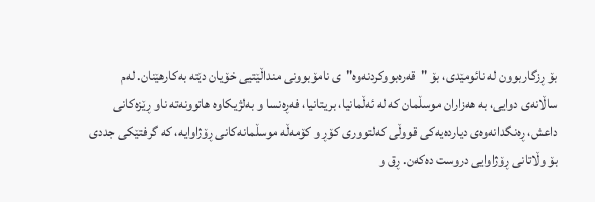بۆ ڕزگاربوون له‌ نائومێدى، بۆ "قه‌ره‌بووكردنه‌وه"ى نامۆبوونى منداڵێتيى خۆيان دێته‌ به‌كارهێنان. له‌م ساڵانه‌ى دوايى، به‌ هه‌زاران موسڵمان كه‌ له‌ ئه‌ڵمانيا، بريتانيا، فه‌ڕه‌نسا و به‌لژيكاوه‌ هاتوونه‌ته‌ ناو ڕێزه‌كانى داعش، ڕه‌نگدانه‌وه‌ى ديارده‌يه‌كى قووڵى كه‌لتوورى كۆڕ و كۆمه‌ڵه‌ موسڵمانه‌كانى‌ ڕۆژاوايه‌، كه‌ گرفتێكى جددى بۆ وڵاتانى ڕۆژاوايى دروست ده‌كه‌ن. ڕق و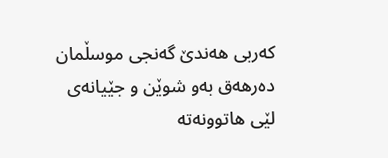كه‌ربى هه‌ندێ گه‌نجى موسڵمان ده‌رهه‌ق به‌و شوێن و جێيانه‌ى لێى هاتوونه‌ته‌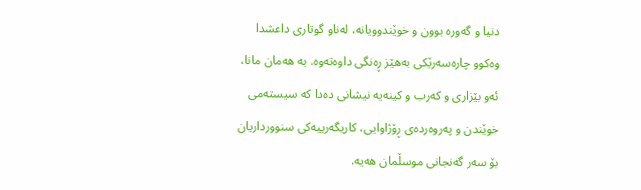دنيا و گه‌وره ‌بوون و خوێندوويانه‌، له‌ناو گوتارى داعشدا وه‌كوو چاره‌سه‌رێكى به‌هێز ڕه‌نگى داوه‌ته‌وه‌. به‌ هه‌مان مانا، ئه‌و بێزارى و كه‌رب و كينه‌يه‌ نيشانى ده‌دا كه‌ سيسته‌مى خوێندن و په‌روه‌رده‌ى ڕۆژاوايى، كاريگه‌رييه‌كى سنوورداريان بۆ سه‌ر گه‌نجانى موسڵمان هه‌يه‌.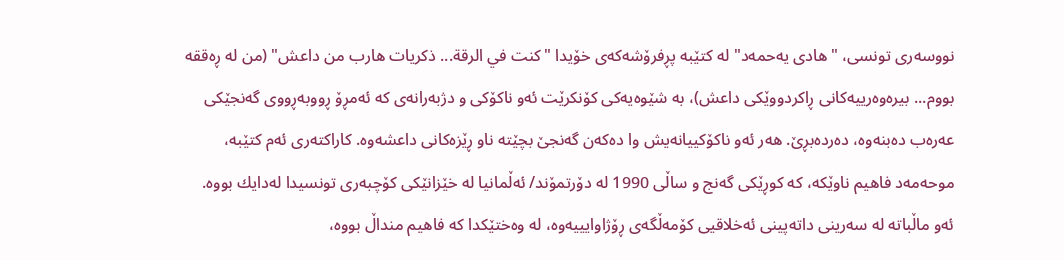نووسه‌رى تونسى، "هادى يه‌حمه‌د" له‌ كتێبه‌ پڕفرۆشه‌كه‌ى خۆيدا "كنت في الرقة... ذكريات هارب من داعش" (من له‌ ڕه‌ققه‌ بووم... بيره‌وه‌رييه‌كانى ڕاكردووێكى‌ داعش)، به‌ شێوه‌يه‌كى كۆنكرێت ئه‌و ناكۆكى و دژبه‌رانه‌ى كه‌ ئه‌مڕۆ ڕووبه‌ڕووى گه‌نجێكى عه‌ره‌ب ده‌بنه‌وه‌، ده‌رده‌بڕێ. هه‌ر ئه‌و ناكۆكييانه‌یش وا ده‌كه‌ن گه‌نجێ بچێته‌ ناو ڕێزه‌كانى داعشه‌وه‌. كاراكته‌رى ئه‌م كتێبه‌، موحه‌مه‌د فاهيم ناوێكه‌، كه‌ كوڕێكى گه‌نج‌ و ساڵى 1990 له‌ دۆرتمۆند/ ئه‌ڵمانيا له‌ خێزانێكى كۆچبه‌رى تونسيدا له‌دايك بووه‌. ئه‌و ماڵباته‌ له‌ سه‌رينى‌ داته‌پينى ئه‌خلاقيى كۆمه‌ڵگه‌ى ڕۆژاواييیه‌وه‌، له‌ وه‌ختێكدا كه‌ فاهيم منداڵ بووه‌،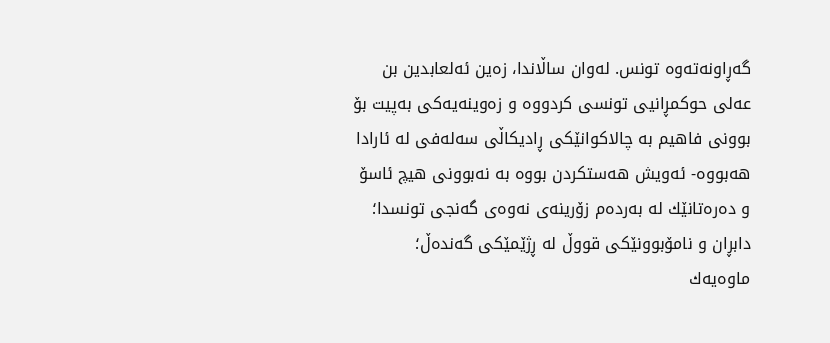گه‌ڕاونه‌ته‌وه‌ تونس. له‌وان ساڵاندا، زه‌ين ئه‌لعابدين بن عه‌لى حوكمڕانیى تونسى كردووه‌ و زه‌وينه‌يه‌كى به‌پيت بۆ بوونى فاهيم به‌ چالاكوانێكى ڕاديكاڵى سه‌له‌فى له ‌ئارادا هه‌بووه‌- ئه‌ويش هه‌ستكردن بووه‌ به‌ نه‌بوونى هيچ ئاسۆ و ده‌ره‌تانێك له ‌به‌رده‌م زۆرينه‌ى نه‌وه‌ى گه‌نجى تونسدا؛ دابڕان و نامۆبوونێكى قووڵ له‌ ڕژێمێكى گه‌نده‌ڵ؛ ماوه‌يه‌ك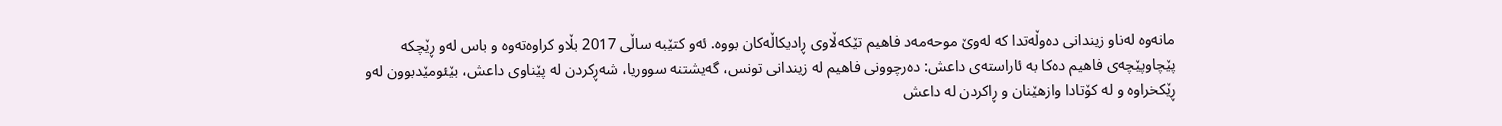مانه‌وه‌ له‌ناو زيندانى ده‌وڵه‌تدا كه‌ له‌وێ موحه‌مه‌د فاهيم تێكه‌ڵاوى ڕاديكاڵه‌كان بووه‌. ئه‌و كتێبه‌ ساڵى 2017 بڵاو كراوه‌ته‌وه ‌و باس له‌و ڕێچكه‌ پێچاوپێچه‌ى فا‌هيم ده‌كا به‌ ئاراسته‌ى داعش: ده‌رچوونى فا‌هيم له‌ زيندانى تونس، گه‌يشتنه‌ سووريا، شه‌ڕكردن له ‌پێناوى داعش، بێئومێدبوون له‌و ڕێكخراوه‌ و له‌ كۆتادا وازهێنان و ڕاكردن له‌ داعش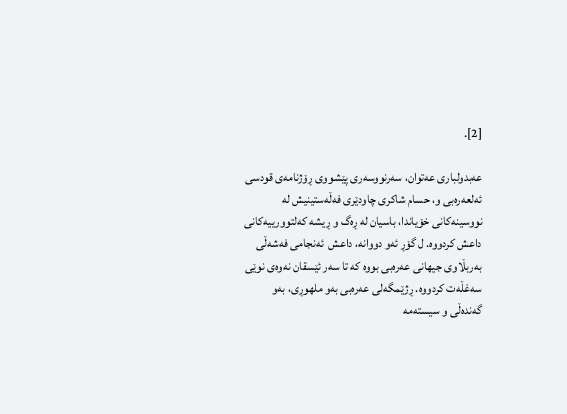[2].

عه‌بدولبارى عه‌توان، سه‌رنووسه‌رى پێشووى ڕۆژنامه‌ى قودسى ئه‌لعه‌ره‌بى و، حسام شاكرى چاودێرى فه‌ڵه‌ستينيش له‌ نووسينه‌كانى خۆياندا، باسيان له‌ ڕه‌گ و ڕيشه‌ كه‌لتوورييه‌كانى داعش كردووه‌. ل گۆڕ ئه‌و دووانه‌، داعش  ئه‌نجامى فه‌شه‌ڵى به‌ربڵاوى جيهانى عه‌ره‌بى بووه‌ كه‌ تا سه‌ر ئێسقان نه‌وه‌ى نوێى سه‌غڵه‌ت كردووه‌. ڕژێمگه‌لى عه‌ره‌بى به‌و ملهوڕى، به‌و‌ گه‌نده‌ڵى و سيسته‌مه‌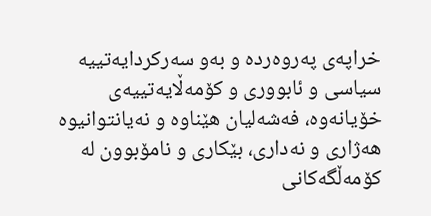خراپه‌ى په‌روه‌رده‌ و به‌و سه‌ركردايه‌تييه‌ سياسى و ئابوورى و كۆمه‌ڵايه‌تييه‌ى خۆيانه‌وه‌، فه‌شه‌ليان هێناوه ‌و نه‌يانتوانيوه‌ هه‌ژارى و نه‌دارى، بێكارى و نامۆبوون له‌ كۆمه‌ڵگه‌كانى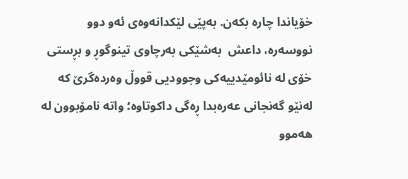خۆياندا چاره‌ بكه‌ن. به‌پێى لێكدانه‌وه‌ى ئه‌و دوو نووسه‌ره‌، داعش  به‌شێكى به‌رچاوى تينوگوڕ و بڕستى خۆى له‌ نائومێدييه‌كى وجووديى قووڵ وه‌رده‌گرێ‌ كه‌ له‌نێو گه‌نجانى عه‌ره‌بدا ڕه‌گى داكوتاوه‌‌؛ واته‌‌ نامۆبوون له‌ هه‌موو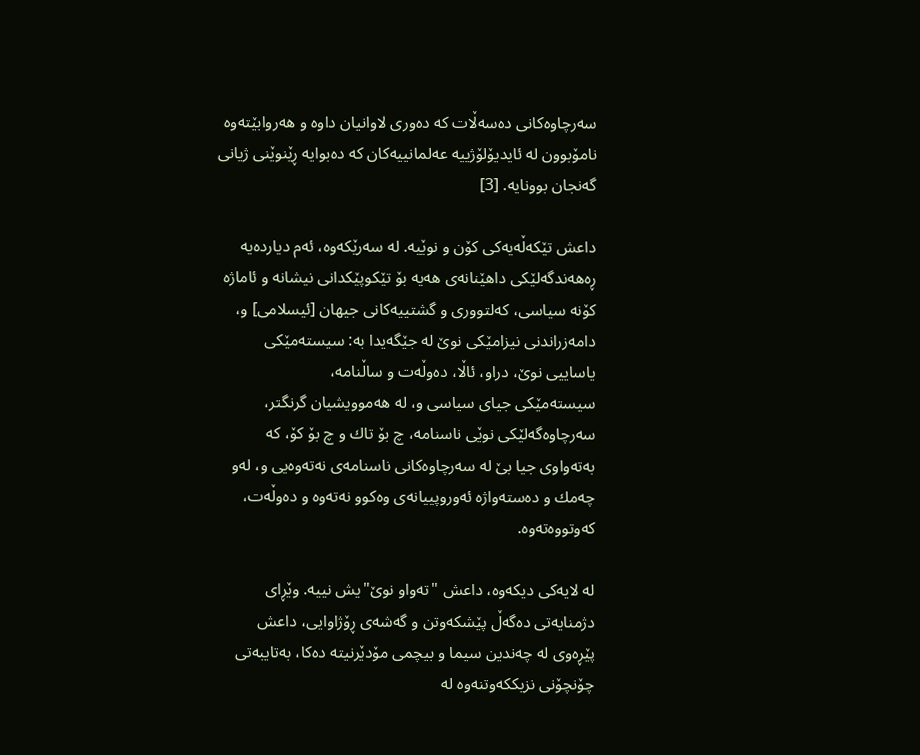سه‌رچاوه‌كانى ده‌سه‌ڵات كه‌ ده‌ورى لاوانيان داوه‌ و هه‌روابێته‌وه نامۆبوون‌ له‌ ئايديۆلۆژييه‌ عه‌لمانييه‌كان كه‌ ده‌بوايه‌ ڕێنوێنى ژيانى گه‌نجان بوونايه‌‌. [3]

داعش تێكه‌ڵه‌يه‌كى كۆن و نوێيه‌. له‌ سه‌رێكه‌وه‌، ئه‌م ديارده‌يه‌ ڕه‌هه‌ندگه‌لێكى داهێنانه‌ى هه‌يه‌ بۆ تێكوپێكدانى نيشانه‌ و ئاماژه‌ كۆنه‌ سياسى، كه‌لتوورى و گشتييه‌كانى جيهان [ئيسلامى] و، دامه‌زراندنى نيزامێكى نوێ له‌ جێگه‌يدا به‌: سيسته‌مێكى یاسايیى نوێ، دراو، ئاڵا، ده‌وڵه‌ت و ساڵنامه‌، سيسته‌مێكى ‌جياى سياسى و، له‌ هه‌موویشيان گرنگتر، سه‌رچاوه‌گه‌لێكى نوێى ناسنامه‌، چ بۆ تاك و چ بۆ كۆ، كه‌ به‌ته‌واوى جيا بێ له‌ سه‌رچاوه‌كانى ناسنامه‌ى نه‌ته‌وه‌يى و،‌ له‌و‌ چه‌مك و ده‌سته‌واژه‌ ئه‌وروپييانه‌ى وه‌كوو نه‌ته‌وه‌ و ده‌وڵه‌ت، كه‌وتووه‌ته‌وه‌.

له‌ لايه‌كى ديكه‌وه‌، داعش "ته‌واو نوێ"یش نييه‌. وێڕاى دژمنايه‌تى ده‌گه‌ڵ پێشكه‌وتن و گه‌شه‌ى ڕۆژاوايى، داعش پێڕه‌وى له‌ چه‌ندين سيما و بيچمى مۆدێرنيته‌ ده‌كا، به‌تايبه‌تى چۆنچۆنى نزيككه‌وتنه‌وه‌ له‌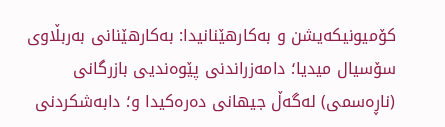كۆميونيكه‌يشن و به‌كارهێنانيدا: به‌كارهێنانى به‌ربڵاوى سۆسيال ميديا؛ دامه‌زراندنى پێوه‌نديى بازرگانى (ناڕه‌سمى) له‌گه‌ڵ جيهانى ده‌ره‌كيدا و؛ دابه‌شكردنى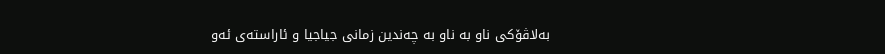به‌لاڤۆكى ناو به ‌ناو به‌ چه‌ندين زمانى جياجيا و‌ ئاراسته‌ى ئه‌و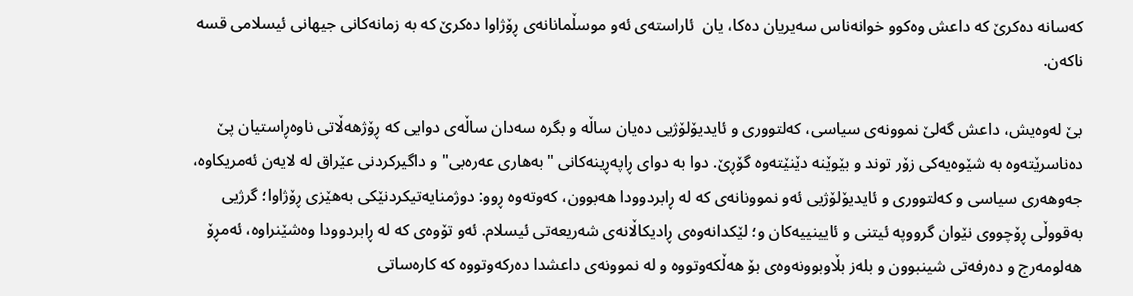كه‌سانه‌ ده‌كرێ كه‌ داعش‌ وه‌كوو خوانه‌ناس سه‌يريان ده‌كا، يان  ئاراسته‌ى ئه‌و موسڵمانانه‌ى ڕۆژاوا ده‌كرێ كه‌ به‌ زمانه‌كانى جيهانى ئيسلامى قسه‌ ناكه‌ن.

بێ له‌وه‌یش، داعش گه‌لێ نموونه‌ى سياسى، كه‌لتوورى و ئايديۆلۆژيى ده‌يان ساڵه‌ و بگره‌ سه‌دان ساڵه‌ى دوايى كه‌ ڕۆژهه‌ڵاتى ناوه‌ڕاستيان پێ ده‌ناسرێته‌وه‌ به‌ شێوه‌يه‌كى زۆر توند و بێوێنه‌ دێنێته‌وه‌ گۆڕێ. دوا به‌ دواى ڕاپه‌ڕينه‌كانى "به‌هارى عه‌ره‌بى" و داگيركردنى عێراق له ‌لايه‌ن ئه‌مريكاوه، جه‌وهه‌رى سياسى و كه‌لتوورى و ئايديۆلۆژيى‌ ئه‌و نموونانه‌ى كه‌‌ له‌ ڕابردوودا هه‌بوون، كه‌وته‌وه‌ ڕوو: دوژمنايه‌تيكردنێكى به‌هێزى ڕۆژاوا؛ گرژيى به‌قووڵی ڕۆچووى نێوان گرووپه‌ ئيتنى و ئايينييه‌كان و؛ لێكدانه‌وه‌ى ڕاديكاڵانه‌ى شه‌ريعه‌تى ئيسلام. ئه‌و تۆوه‌ى كه‌ له‌ ڕابردوودا وه‌شێنراوه‌، ئه‌مڕۆ هه‌لومه‌رج و ده‌رفه‌تى شينبوون و بله‌ز بڵاوبوونه‌وه‌ى بۆ هه‌ڵكه‌وتووه‌ و له‌ نموونه‌ى داعشدا ده‌ركه‌وتووه‌ كه‌ كاره‌ساتى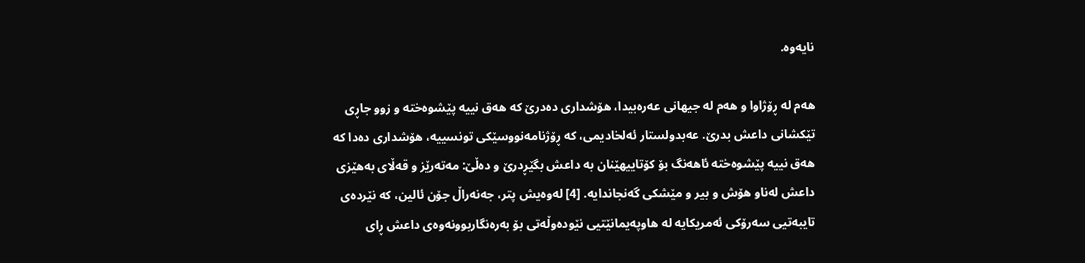نايه‌وه‌.

هه‌م له‌ ڕۆژاوا و هه‌م له‌ جيهانى عه‌ره‌بيدا، هۆشدارى ده‌درێ كه‌ هه‌ق نييه‌ پێشوه‌خته‌ و زوو جاڕى تێكشانى داعش بدرێ‌. عه‌بدولستار ئه‌لخاديمى، كه‌ ڕۆژنامه‌نووسێكى تونسييه‌، هۆشدارى ده‌دا كه‌ هه‌ق نييه‌ پێشوه‌خته‌ ئاهه‌نگ بۆ كۆتاييهێنان به‌ داعش بگێڕدرێ و ده‌ڵێ: مه‌ته‌رێز و قه‌ڵاى به‌هێزى داعش له‌ناو هۆش و بير و مێشكى گه‌نجاندايه. [4] له‌وه‌یش پتر، جه‌نه‌راڵ جۆن ئالين، كه‌ نێرده‌ى تايبه‌تيى سه‌رۆكى ئه‌مريكايه‌ له‌ ها‌وپه‌يمانێتيى نێوده‌وڵه‌تى بۆ به‌ره‌نگاربوونه‌وه‌ى داعش ڕای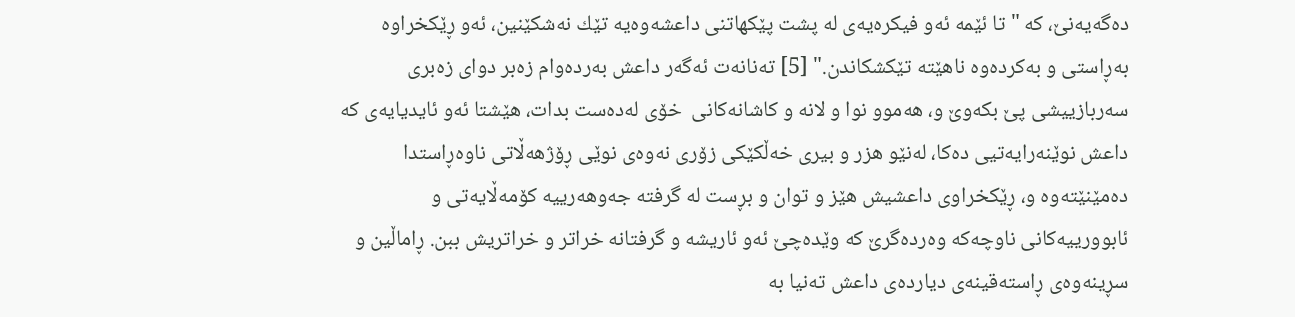ده‌گه‌يه‌نێ، كه‌ "تا ئێمه‌ ئه‌و فيكره‌يه‌ى له‌ پشت پێكهاتنى داعشه‌وه‌يه‌ تێك نه‌شكێنين، ئه‌و ڕێكخراوه‌ به‌ڕاستى و به‌كرده‌وه‌ ناهێته‌ تێكشكاندن." [5] ته‌نانه‌ت ئه‌گه‌ر داعش به‌رده‌وام زه‌بر دواى زه‌برى سه‌ربازيیشى پێ بكه‌وێ و، هه‌موو نوا و لانه‌ و كاشا‌نه‌كانى  خۆى له‌ده‌ست بدات، هێشتا ئه‌و ئايديايه‌ى كه‌ داعش نوێنه‌رايه‌تیى ده‌كا، له‌نێو هزر و بيرى خه‌ڵكێكى زۆرى نه‌وه‌ى نوێى ڕۆژهه‌ڵاتى ناوه‌ڕاستدا ده‌مێنێته‌وه‌ و، ڕێكخراوى داعشيش هێز و توان و بڕست له‌ گرفته‌ جه‌وهه‌رييه‌ كۆمه‌ڵايه‌تى و ئابوورييه‌كانى ناوچه‌كه‌ وه‌رده‌گرێ كه‌ وێده‌چێ ئه‌و ئاريشه‌ و گرفتانه‌ خراتر و خراتريش ببن. ڕاماڵين و سڕينه‌وه‌ى ڕاسته‌قينه‌ى ديارده‌ى داعش ته‌نيا به‌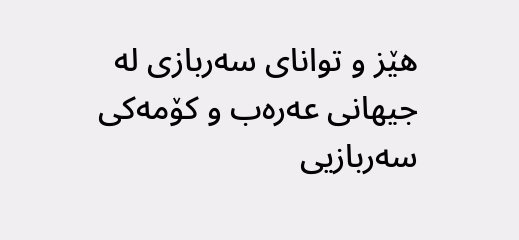هێز و تواناى سه‌ربازى له‌ جيهانى عه‌ره‌ب و كۆمه‌كى سه‌ربازيى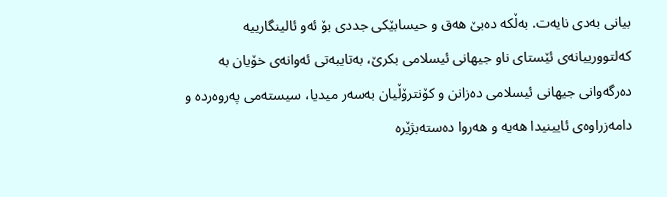بيانى به‌دى نايه‌ت‌. به‌ڵكه‌ ده‌بێ هه‌ق و حيسابێكى جددى بۆ ئه‌و ئالينگارييه‌ كه‌لتوورييانه‌ى ئێستاى ناو جيهانى ئيسلامى بكرێ، به‌تايبه‌تى ئه‌وانه‌ى خۆيان به‌ ده‌رگه‌وانى جيهانى ئيسلامى ده‌زانن و كۆنترۆڵيان به‌سه‌ر ميديا، سيسته‌مى په‌روه‌رده‌ و دامه‌زراوه‌ى ئايينيدا هه‌يه‌ و هه‌روا ده‌سته‌بژێره‌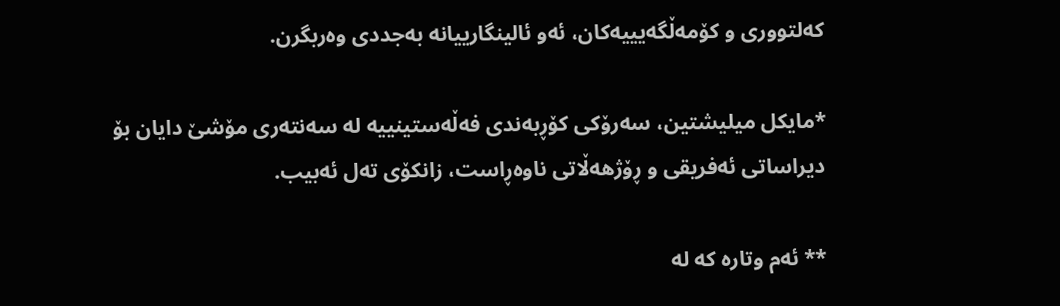كه‌لتوورى و كۆمه‌ڵگه‌ييیه‌كان، ئه‌و ئالينگارييانه‌ به‌جددى وه‌ربگرن.

*مايكل ميليشتين، سه‌رۆكى كۆڕبه‌ندى فه‌ڵه‌ستينييه‌ له‌ سه‌نته‌رى مۆشێ دايان بۆ ديراساتى ئه‌فريقى و ڕۆژهه‌ڵاتى ناوه‌ڕاست، زانكۆى ته‌ل ئه‌بيب.

** ئه‌م وتاره‌ كه‌ له‌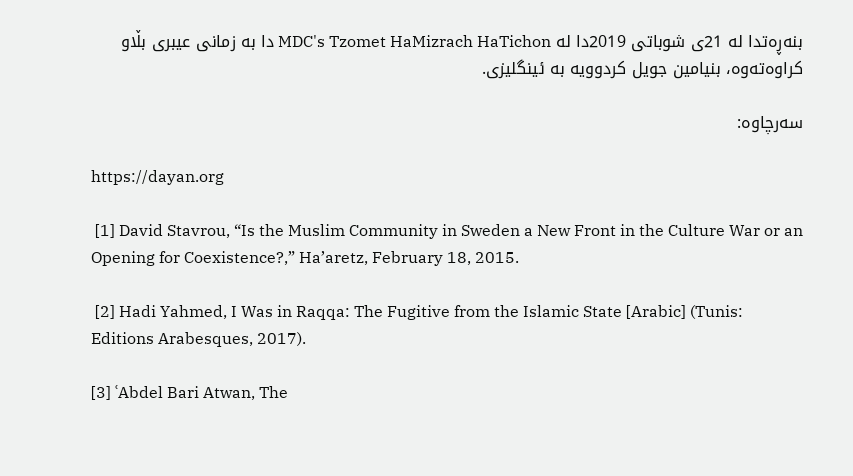بنه‌ڕه‌تدا له‌ 21ى شوباتى 2019دا له‌ MDC's Tzomet HaMizrach HaTichon دا به‌ زمانى عيبرى بڵاو كراوه‌ته‌وه‌، بنيامين جويل كردوويه‌ به‌ ئينگليزى.

سەرچاوە:

https://dayan.org

 [1] David Stavrou, “Is the Muslim Community in Sweden a New Front in the Culture War or an Opening for Coexistence?,” Ha’aretz, February 18, 2015.

 [2] Hadi Yahmed, I Was in Raqqa: The Fugitive from the Islamic State [Arabic] (Tunis: Editions Arabesques, 2017).

[3] ʿAbdel Bari Atwan, The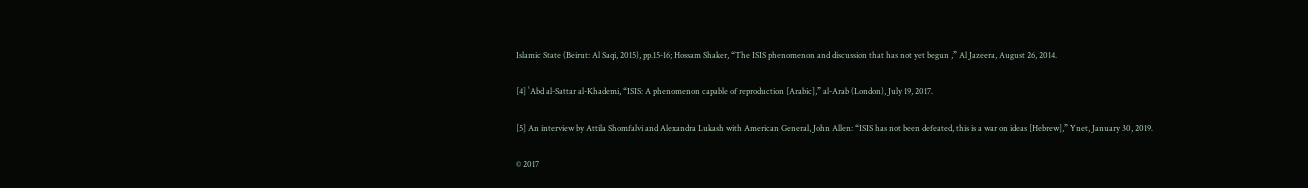Islamic State (Beirut: Al Saqi, 2015), pp.15-16; Hossam Shaker, “The ISIS phenomenon and discussion that has not yet begun ,” Al Jazeera, August 26, 2014.

[4] ʿAbd al-Sattar al-Khademi, “ISIS: A phenomenon capable of reproduction [Arabic],” al-Arab (London), July 19, 2017.

[5] An interview by Attila Shomfalvi and Alexandra Lukash with American General, John Allen: “ISIS has not been defeated, this is a war on ideas [Hebrew],” Ynet, January 30, 2019.

© 2017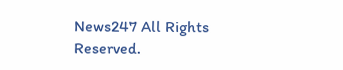News247 All Rights Reserved.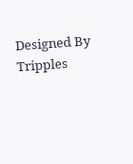Designed By Tripples